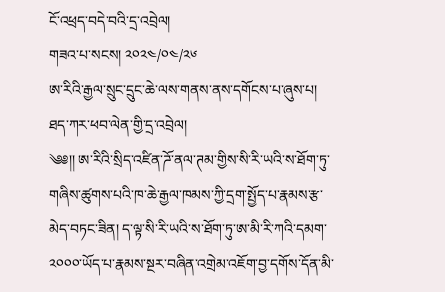ངོ་འཕྲད་བདེ་བའི་དྲ་འབྲེལ།
གཟའ་པ་སངས། ༢༠༢༤/༠༤/༢༦
ཨ་རིའི་རྒྱལ་སྲུང་དྲུང་ཆེ་ལས་གནས་ནས་དགོངས་པ་ཞུས་པ།
ཐད་ཀར་ཕབ་ལེན་གྱི་དྲ་འབྲེལ།
༄༅།། ཨ་རིའི་སྲིད་འཛིན་ཌོ་ནལ་ཊམ་གྱིས་སི་རི་ཡའི་ས་ཐོག་ཏུ་གཞིས་ཚུགས་པའི་ཁ་ཆེ་རྒྱལ་ཁམས་ཀྱི་དྲག་སྤྱོད་པ་རྣམས་རྩ་མེད་བཏང་ཟིན། ད་ལྟ་སི་རི་ཡའི་ས་ཐོག་ཏུ་ཨ་མི་རི་ཀའི་དམག་༢༠༠༠་ཡོད་པ་རྣམས་སྔར་བཞིན་འགྲེམ་འཇོག་བྱ་དགོས་དོན་མི་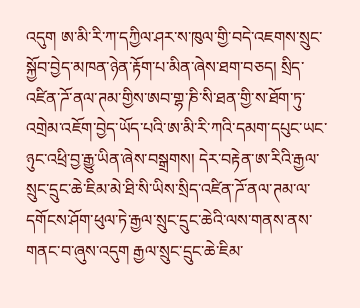འདུག ཨ་མི་རི་ཀ་དཀྱིལ་ཤར་ས་ཁུལ་གྱི་བདེ་འཇགས་སྲུང་སྐྱོབ་བྱེད་མཁན་ཉེན་རྟོག་པ་མིན་ཞེས་ཐག་བཅད། སྲིད་འཛིན་ཌོ་ནལ་ཊམ་གྱིས་ཨབ་གྷ་ཎི་སི་ཐན་གྱི་ས་ཐོག་ཏུ་འགྲེམ་འཇོག་བྱེད་ཡོད་པའི་ཨ་མི་རི་ཀའི་དམག་དཔུང་ཡང་ཉུང་འཕྲི་བྱ་རྒྱུ་ཡིན་ཞེས་བསྒྲགས། དེར་བརྟེན་ཨ་རིའི་རྒྱལ་སྲུང་དྲུང་ཆེ་ཇིམ་མེ་ཐི་སི་ཡིས་སྲིད་འཛིན་ཌོ་ནལ་ཊམ་ལ་དགོངས་ཤོག་ཕུལ་ཏེ་རྒྱལ་སྲུང་དྲུང་ཆེའི་ལས་གནས་ནས་གནང་བ་ཞུས་འདུག རྒྱལ་སྲུང་དྲུང་ཆེ་ཇིམ་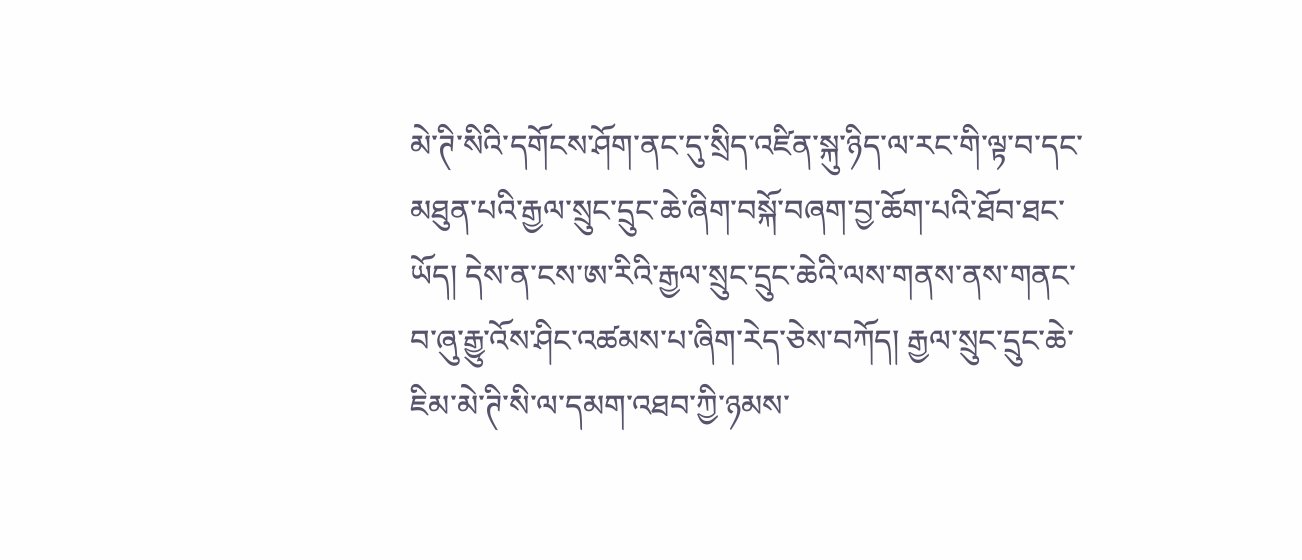མེ་ཊི་སིའི་དགོངས་ཤོག་ནང་དུ་སྲིད་འཛིན་སྐུ་ཉིད་ལ་རང་གི་ལྟ་བ་དང་མཐུན་པའི་རྒྱལ་སྲུང་དྲུང་ཆེ་ཞིག་བསྐོ་བཞག་བྱ་ཆོག་པའི་ཐོབ་ཐང་ཡོད། དེས་ན་ངས་ཨ་རིའི་རྒྱལ་སྲུང་དྲུང་ཆེའི་ལས་གནས་ནས་གནང་བ་ཞུ་རྒྱུ་འོས་ཤིང་འཚམས་པ་ཞིག་རེད་ཅེས་བཀོད། རྒྱལ་སྲུང་དྲུང་ཆེ་ཇིམ་མེ་ཊི་སི་ལ་དམག་འཐབ་ཀྱི་ཉམས་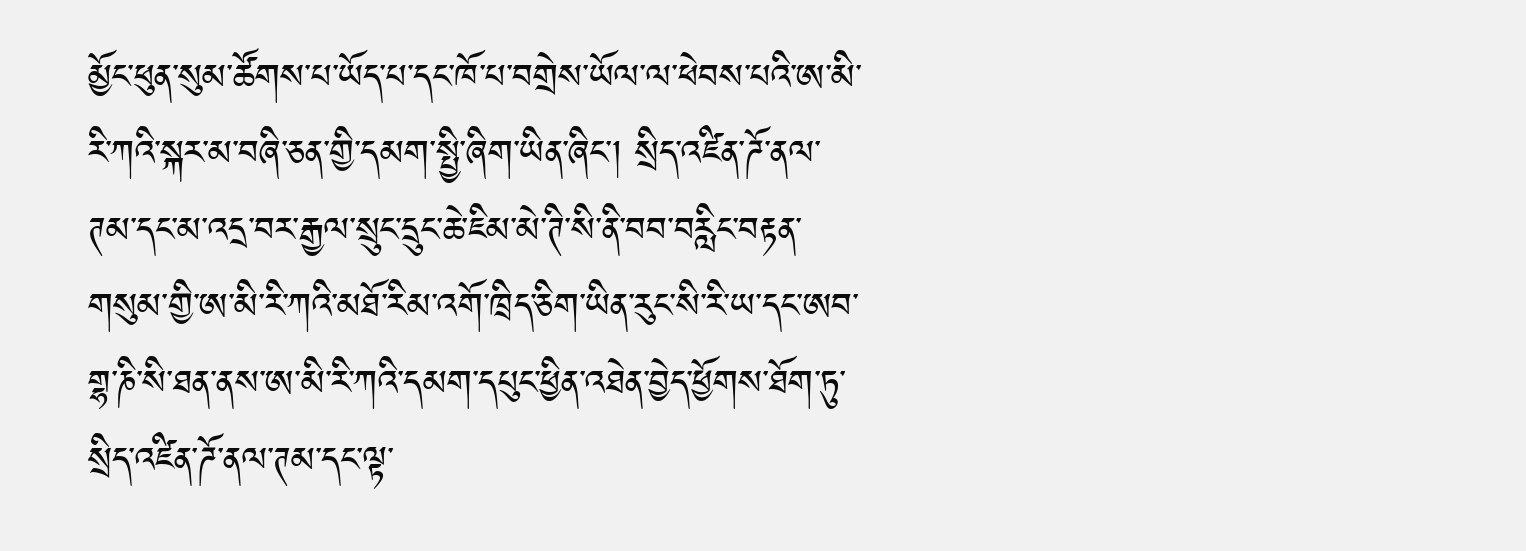མྱོང་ཕུན་སུམ་ཚོགས་པ་ཡོད་པ་དང་ཁོ་པ་བགྲེས་ཡོལ་ལ་ཕེབས་པའི་ཨ་མི་རི་ཀའི་སྐར་མ་བཞི་ཅན་གྱི་དམག་སྤྱི་ཞིག་ཡིན་ཞིང་། སྲིད་འཛིན་ཌོ་ནལ་ཊམ་དང་མ་འདྲ་བར་རྒྱལ་སྲུང་དྲུང་ཆེ་ཇིམ་མེ་ཊི་སི་ནི་བབ་བརླིང་བརྟན་གསུམ་གྱི་ཨ་མི་རི་ཀའི་མཐོ་རིམ་འགོ་ཁྲིད་ཅིག་ཡིན་རུང་སི་རི་ཡ་དང་ཨབ་གྷ་ཎི་སི་ཐན་ནས་ཨ་མི་རི་ཀའི་དམག་དཔུང་ཕྱིན་འཐེན་བྱེད་ཕྱོགས་ཐོག་ཏུ་སྲིད་འཛིན་ཌོ་ནལ་ཊམ་དང་ལྟ་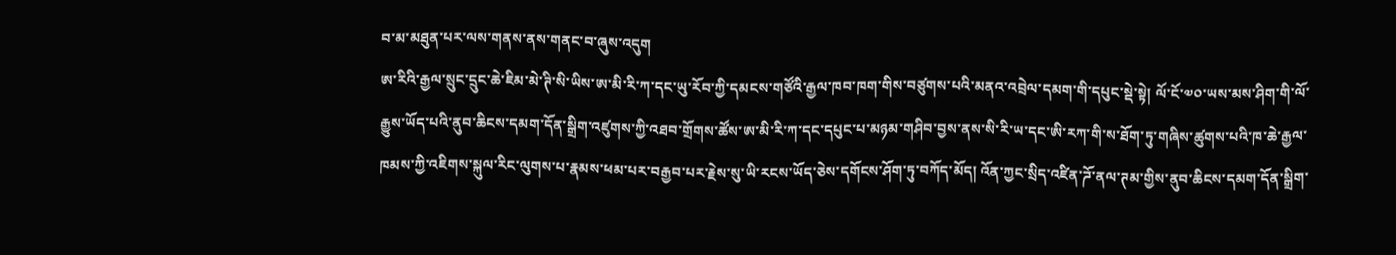བ་མ་མཐུན་པར་ལས་གནས་ནས་གནང་བ་ཞུས་འདུག
ཨ་རིའི་རྒྱལ་སྲུང་དྲུང་ཆེ་ཇིམ་མེ་ཊི་སི་ཡིས་ཨ་མི་རི་ཀ་དང་ཡུ་རོབ་ཀྱི་དམངས་གཙོའི་རྒྱལ་ཁབ་ཁག་གིས་བཙུགས་པའི་མནའ་འབྲེལ་དམག་གི་དཔུང་སྡེ་སྟེ། ལོ་ངོ་༧༠་ཡས་མས་ཤིག་གི་ལོ་རྒྱུས་ཡོད་པའི་ནུབ་ཆིངས་དམག་དོན་སྒྲིག་འཛུགས་ཀྱི་འཐབ་གྲོགས་ཚོས་ཨ་མི་རི་ཀ་དང་དཔུང་པ་མཉམ་གཤིབ་བྱས་ནས་སི་རི་ཡ་དང་ཨི་རཀ་གི་ས་ཐོག་ཏུ་གཞིས་ཚུགས་པའི་ཁ་ཆེ་རྒྱལ་ཁམས་ཀྱི་འཇིགས་སྐུལ་རིང་ལུགས་པ་རྣམས་ཕམ་པར་བརྒྱབ་པར་རྗེས་སུ་ཡི་རངས་ཡོད་ཅེས་དགོངས་ཤོག་ཏུ་བཀོད་མོད། འོན་ཀྱང་སྲིད་འཛིན་ཌོ་ནལ་ཊམ་གྱིས་ནུབ་ཆིངས་དམག་དོན་སྒྲིག་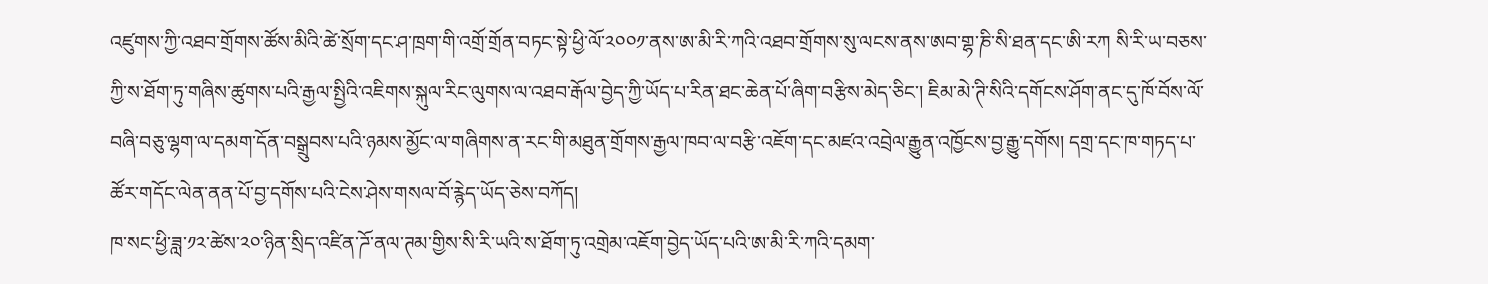འཛུགས་ཀྱི་འཐབ་གྲོགས་ཚོས་མིའི་ཚེ་སྲོག་དང་ཤ་ཁྲག་གི་འགྲོ་གྲོན་བཏང་སྟེ་ཕྱི་ལོ་༢༠༠༡་ནས་ཨ་མི་རི་ཀའི་འཐབ་གྲོགས་སུ་ལངས་ནས་ཨབ་གྷ་ཎི་སི་ཐན་དང་ཨི་རཀ སི་རི་ཡ་བཅས་ཀྱི་ས་ཐོག་ཏུ་གཞིས་ཚུགས་པའི་རྒྱལ་སྤྱིའི་འཇིགས་སྐུལ་རིང་ལུགས་ལ་འཐབ་རྒོལ་བྱེད་ཀྱི་ཡོད་པ་རིན་ཐང་ཆེན་པོ་ཞིག་བརྩིས་མེད་ཅིང་། ཇིམ་མེ་ཊི་སིའི་དགོངས་ཤོག་ནང་དུ་ཁོ་བོས་ལོ་བཞི་བཅུ་ལྷག་ལ་དམག་དོན་བསྒྲུབས་པའི་ཉམས་མྱོང་ལ་གཞིགས་ན་རང་གི་མཐུན་གྲོགས་རྒྱལ་ཁབ་ལ་བརྩི་འཇོག་དང་མཛའ་འབྲེལ་རྒྱུན་འཁྱོངས་བྱ་རྒྱུ་དགོས། དགྲ་དང་ཁ་གཏད་པ་ཚོར་གདོང་ལེན་ནན་པོ་བྱ་དགོས་པའི་ངེས་ཤེས་གསལ་བོ་རྙེད་ཡོད་ཅེས་བཀོད།
ཁ་སང་ཕྱི་ཟླ་༡༢་ཚེས་༢༠་ཉིན་སྲིད་འཛིན་ཌོ་ནལ་ཊམ་གྱིས་སི་རི་ཡའི་ས་ཐོག་ཏུ་འགྲེམ་འཇོག་བྱེད་ཡོད་པའི་ཨ་མི་རི་ཀའི་དམག་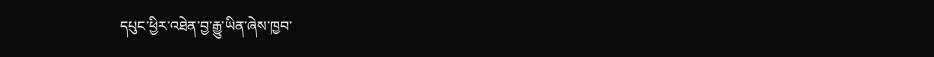དཔུང་ཕྱིར་འཐེན་བྱ་རྒྱུ་ཡིན་ཞེས་ཁྱབ་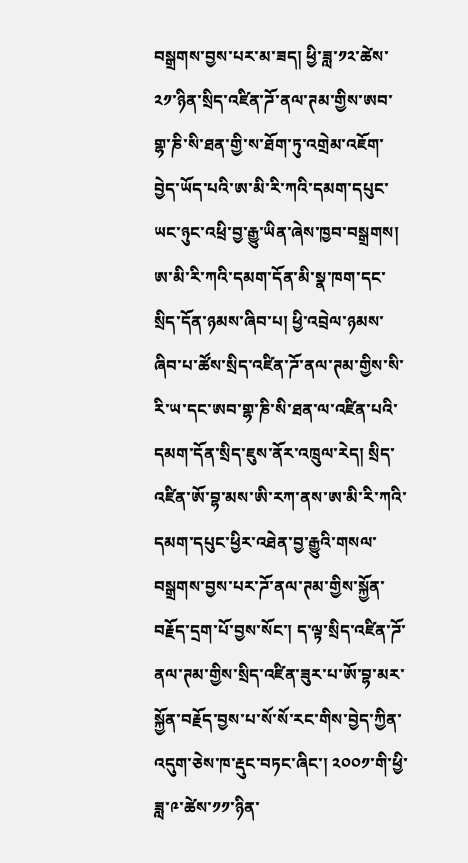བསྒྲགས་བྱས་པར་མ་ཟད། ཕྱི་ཟླ་༡༢་ཚེས་༢༡་ཉིན་སྲིད་འཛིན་ཌོ་ནལ་ཊམ་གྱིས་ཨབ་གྷ་ཎི་སི་ཐན་གྱི་ས་ཐོག་ཏུ་འགྲེམ་འཇོག་བྱེད་ཡོད་པའི་ཨ་མི་རི་ཀའི་དམག་དཔུང་ཡང་ཉུང་འཕྲི་བྱ་རྒྱུ་ཡིན་ཞེས་ཁྱབ་བསྒྲགས། ཨ་མི་རི་ཀའི་དམག་དོན་མི་སྣ་ཁག་དང་སྲིད་དོན་ཉམས་ཞིབ་པ། ཕྱི་འབྲེལ་ཉམས་ཞིབ་པ་ཚོས་སྲིད་འཛིན་ཌོ་ནལ་ཊམ་གྱིས་སི་རི་ཡ་དང་ཨབ་གྷ་ཎི་སི་ཐན་ལ་འཛིན་པའི་དམག་དོན་སྲིད་ཇུས་ནོར་འཁྲུལ་རེད། སྲིད་འཛིན་ཨོ་བྷ་མས་ཨི་རཀ་ནས་ཨ་མི་རི་ཀའི་དམག་དཔུང་ཕྱིར་འཐེན་བྱ་རྒྱུའི་གསལ་བསྒྲགས་བྱས་པར་ཌོ་ནལ་ཊམ་གྱིས་སྐྱོན་བརྗོད་དྲག་པོ་བྱས་སོང་། ད་ལྟ་སྲིད་འཛིན་ཌོ་ནལ་ཊམ་གྱིས་སྲིད་འཛིན་ཟུར་པ་ཨོ་བྷ་མར་སྐྱོན་བརྗོད་བྱས་པ་སོ་སོ་རང་གིས་བྱེད་ཀྱིན་འདུག་ཅེས་ཁ་རྡུང་བཏང་ཞིང་། ༢༠༠༡་གི་ཕྱི་ཟླ་༩་ཚེས་༡༡་ཉིན་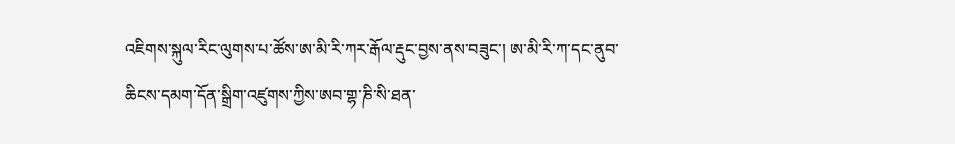འཇིགས་སྐུལ་རིང་ལུགས་པ་ཚོས་ཨ་མི་རི་ཀར་རྒོལ་རྡུང་བྱས་ནས་བཟུང་། ཨ་མི་རི་ཀ་དང་ནུབ་ཆིངས་དམག་དོན་སྒྲིག་འཛུགས་ཀྱིས་ཨབ་གྷ་ཎི་སི་ཐན་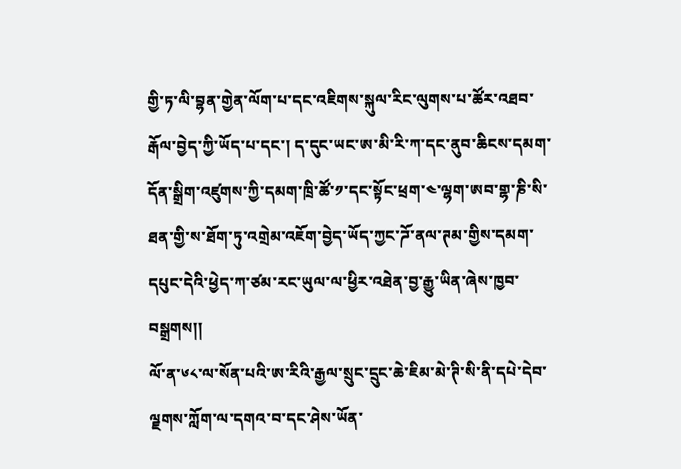གྱི་ཏ་ལི་བྷན་གྱེན་ལོག་པ་དང་འཇིགས་སྐུལ་རིང་ལུགས་པ་ཚོར་འཐབ་རྒོལ་བྱེད་ཀྱི་ཡོད་པ་དང་། ད་དུང་ཡང་ཨ་མི་རི་ཀ་དང་ནུབ་ཆིངས་དམག་དོན་སྒྲིག་འཛུགས་ཀྱི་དམག་ཁྲི་ཚོ་༡་དང་སྟོང་ཕྲག་༤་ལྷག་ཨབ་གྷ་ཎི་སི་ཐན་གྱི་ས་ཐོག་ཏུ་འགྲེམ་འཇོག་བྱེད་ཡོད་ཀྱང་ཌོ་ནལ་ཊམ་གྱིས་དམག་དཔུང་དེའི་ཕྱེད་ཀ་ཙམ་རང་ཡུལ་ལ་ཕྱིར་འཐེན་བྱ་རྒྱུ་ཡིན་ཞེས་ཁྱབ་བསྒྲགས།།
ལོ་ན་༦༨་ལ་སོན་པའི་ཨ་རིའི་རྒྱལ་སྲུང་དྲུང་ཆེ་ཇིམ་མེ་ཊི་སི་ནི་དཔེ་དེབ་ལྗགས་ཀློག་ལ་དགའ་བ་དང་ཤེས་ཡོན་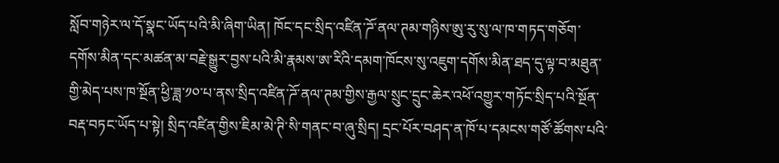སློབ་གཉེར་ལ་དོ་སྣང་ཡོད་པའི་མི་ཞིག་ཡིན། ཁོང་དང་སྲིད་འཛིན་ཌོ་ནལ་ཊམ་གཉིས་ཨུ་རུ་སུ་ལ་ཁ་གཏད་གཅོག་དགོས་མིན་དང་མཚན་མ་བརྗེ་སྒྱུར་བྱས་པའི་མི་རྣམས་ཨ་རིའི་དམག་ཁོངས་སུ་འཇུག་དགོས་མིན་ཐད་དུ་ལྟ་བ་མཐུན་གྱི་མེད་པས་ཁ་སྔོན་ཕྱི་ཟླ་༡༠་པ་ནས་སྲིད་འཛིན་ཌོ་ནལ་ཊམ་གྱིས་རྒྱལ་སྲུང་དྲུང་ཆེར་འཕོ་འགྱུར་གཏོང་སྲིད་པའི་སྔོན་བརྡ་བཏང་ཡོད་པ་སྟེ། སྲིད་འཛིན་གྱིས་ཇིམ་མེ་ཊི་སི་གནང་བ་ཞུ་སྲིད། དྲང་པོར་བཤད་ན་ཁོ་པ་དམངས་གཙོ་ཚོགས་པའི་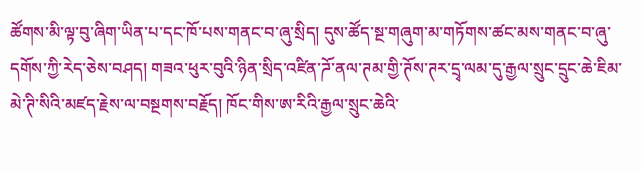ཚོགས་མི་ལྟ་བུ་ཞིག་ཡིན་པ་དང་ཁོ་པས་གནང་བ་ཞུ་སྲིད། དུས་ཚོད་སྔ་གཞུག་མ་གཏོགས་ཚང་མས་གནང་བ་ཞུ་དགོས་ཀྱི་རེད་ཅེས་བཤད། གཟའ་ཕུར་བུའི་ཉིན་སྲིད་འཛིན་ཌོ་ནལ་ཊམ་གྱི་ཊོས་ཊར་དྲྭ་ལམ་དུ་རྒྱལ་སྲུང་དྲུང་ཆེ་ཇིམ་མེ་ཊི་སིའི་མཛད་རྗེས་ལ་བསྔགས་བརྗོད། ཁོང་གིས་ཨ་རིའི་རྒྱལ་སྲུང་ཆེའི་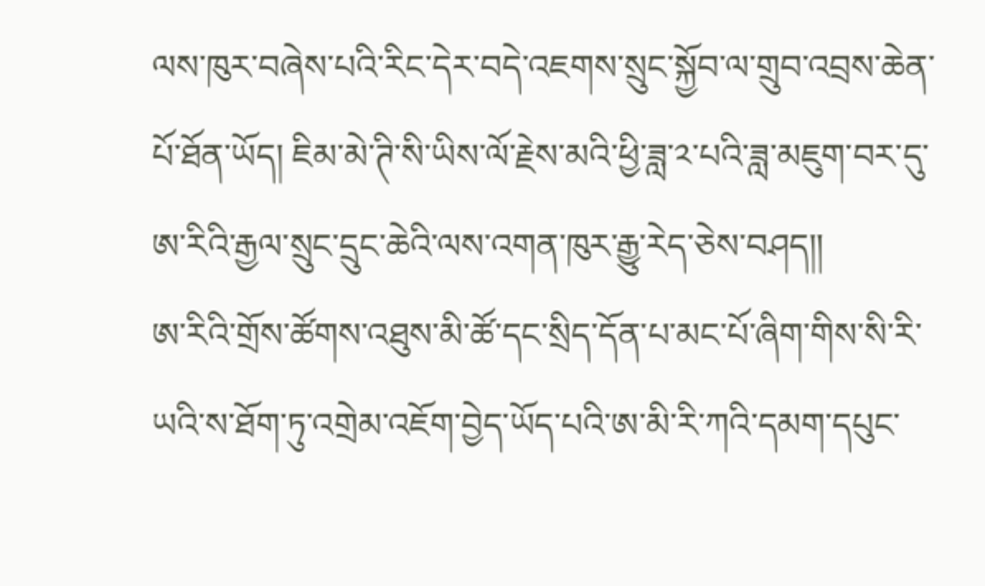ལས་ཁུར་བཞེས་པའི་རིང་དེར་བདེ་འཇགས་སྲུང་སྐྱོབ་ལ་གྲུབ་འབྲས་ཆེན་པོ་ཐོན་ཡོད། ཇིམ་མེ་ཊི་སི་ཡིས་ལོ་རྗེས་མའི་ཕྱི་ཟླ་༢་པའི་ཟླ་མཇུག་བར་དུ་ཨ་རིའི་རྒྱལ་སྲུང་དྲུང་ཆེའི་ལས་འགན་ཁུར་རྒྱུ་རེད་ཅེས་བཤད།།
ཨ་རིའི་གྲོས་ཚོགས་འཐུས་མི་ཚོ་དང་སྲིད་དོན་པ་མང་པོ་ཞིག་གིས་སི་རི་ཡའི་ས་ཐོག་ཏུ་འགྲེམ་འཇོག་བྱེད་ཡོད་པའི་ཨ་མི་རི་ཀའི་དམག་དཔུང་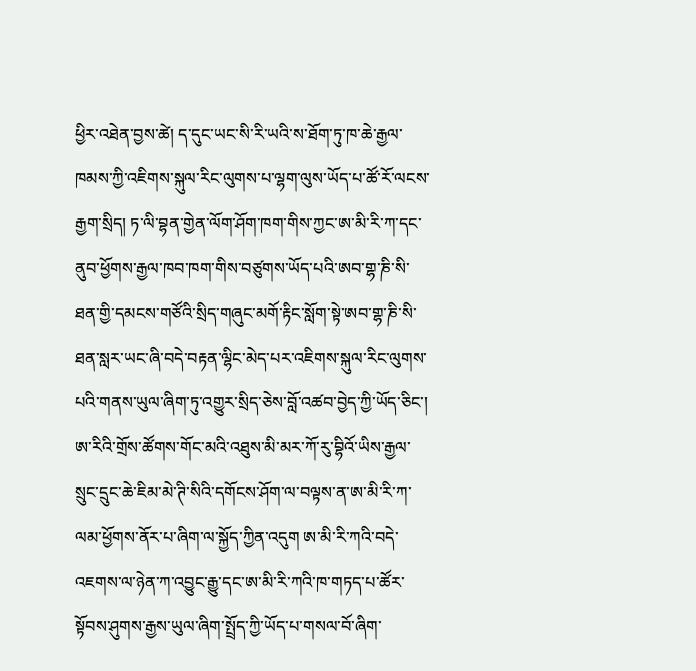ཕྱིར་འཐེན་བྱས་ཚེ། ད་དུང་ཡང་སི་རི་ཡའི་ས་ཐོག་ཏུ་ཁ་ཆེ་རྒྱལ་ཁམས་ཀྱི་འཇིགས་སྐུལ་རིང་ལུགས་པ་ལྷག་ལུས་ཡོད་པ་ཚོ་རོ་ལངས་རྒྱག་སྲིད། ཏ་ལི་བྷན་གྱེན་ལོག་ཤོག་ཁག་གིས་ཀྱང་ཨ་མི་རི་ཀ་དང་ནུབ་ཕྱོགས་རྒྱལ་ཁབ་ཁག་གིས་བཙུགས་ཡོད་པའི་ཨབ་གྷ་ཎི་སི་ཐན་གྱི་དམངས་གཙོའི་སྲིད་གཞུང་མགོ་རྟིང་སློག་སྟེ་ཨབ་གྷ་ཎི་སི་ཐན་སླར་ཡང་ཞི་བདེ་བརྟན་ལྷིང་མེད་པར་འཇིགས་སྐུལ་རིང་ལུགས་པའི་གནས་ཡུལ་ཞིག་ཏུ་འགྱུར་སྲིད་ཅེས་བློ་འཚབ་བྱེད་ཀྱི་ཡོད་ཅིང་། ཨ་རིའི་གྲོས་ཚོགས་གོང་མའི་འཐུས་མི་མར་ཀོ་རུ་བྷིའོ་ཡིས་རྒྱལ་སྲུང་དྲུང་ཆེ་ཇིམ་མེ་ཊི་སིའི་དགོངས་ཤོག་ལ་བལྟས་ན་ཨ་མི་རི་ཀ་ལམ་ཕྱོགས་ནོར་པ་ཞིག་ལ་སྐྱོད་ཀྱིན་འདུག ཨ་མི་རི་ཀའི་བདེ་འཇགས་ལ་ཉེན་ཀ་འབྱུང་རྒྱུ་དང་ཨ་མི་རི་ཀའི་ཁ་གཏད་པ་ཚོར་སྟོབས་ཤུགས་རྒྱས་ཡུལ་ཞིག་སྤྲོད་ཀྱི་ཡོད་པ་གསལ་བོ་ཞིག་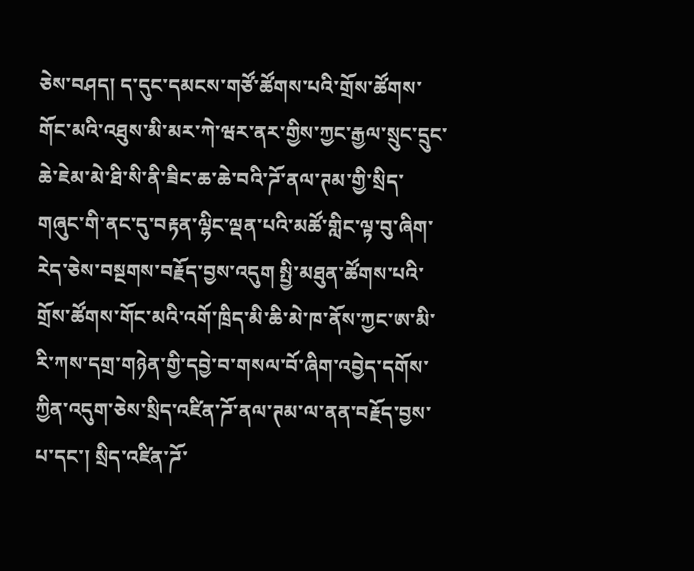ཅེས་བཤད། ད་དུང་དམངས་གཙོ་ཚོགས་པའི་གྲོས་ཚོགས་གོང་མའི་འཐུས་མི་མར་ཀེ་ཝར་ནར་གྱིས་ཀྱང་རྒྱལ་སྲུང་དྲུང་ཆེ་ཇེམ་མེ་ཐི་སི་ནི་ཟིང་ཆ་ཆེ་བའི་ཌོ་ནལ་ཊམ་གྱི་སྲིད་གཞུང་གི་ནང་དུ་བརྟན་ལྷིང་ལྡན་པའི་མཚོ་གླིང་ལྟ་བུ་ཞིག་རེད་ཅེས་བསྔགས་བརྗོད་བྱས་འདུག སྤྱི་མཐུན་ཚོགས་པའི་གྲོས་ཚོགས་གོང་མའི་འགོ་ཁྲིད་མི་ཆི་མེ་ཁ་ནོས་ཀྱང་ཨ་མི་རི་ཀས་དགྲ་གཉེན་གྱི་དབྱེ་བ་གསལ་བོ་ཞིག་འབྱེད་དགོས་ཀྱིན་འདུག་ཅེས་སྲིད་འཛིན་ཌོ་ནལ་ཊམ་ལ་ནན་བརྗོད་བྱས་པ་དང་། སྲིད་འཛིན་ཌོ་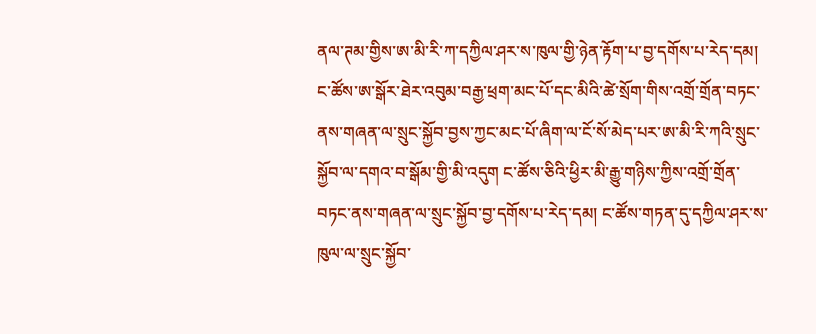ནལ་ཊམ་གྱིས་ཨ་མི་རི་ཀ་དཀྱིལ་ཤར་ས་ཁུལ་གྱི་ཉེན་རྟོག་པ་བྱ་དགོས་པ་རེད་དམ། ང་ཚོས་ཨ་སྒོར་ཐེར་འབུམ་བརྒྱ་ཕྲག་མང་པོ་དང་མིའི་ཚེ་སྲོག་གིས་འགྲོ་གྲོན་བཏང་ནས་གཞན་ལ་སྲུང་སྐྱོབ་བྱས་ཀྱང་མང་པོ་ཞིག་ལ་ངོ་སོ་མེད་པར་ཨ་མི་རི་ཀའི་སྲུང་སྐྱོབ་ལ་དགའ་བ་སྒོམ་གྱི་མི་འདུག ང་ཚོས་ཅིའི་ཕྱིར་མི་རྒྱུ་གཉིས་ཀྱིས་འགྲོ་གྲོན་བཏང་ནས་གཞན་ལ་སྲུང་སྐྱོབ་བྱ་དགོས་པ་རེད་དམ། ང་ཚོས་གཏན་དུ་དཀྱིལ་ཤར་ས་ཁུལ་ལ་སྲུང་སྐྱོབ་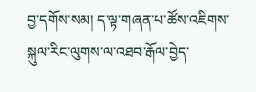བྱ་དགོས་སམ། ད་ལྟ་གཞན་པ་ཚོས་འཇིགས་སྐུལ་རིང་ལུགས་ལ་འཐབ་རྒོལ་བྱེད་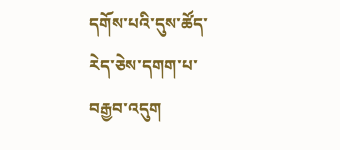དགོས་པའི་དུས་ཚོད་རེད་ཅེས་དགག་པ་བརྒྱབ་འདུག